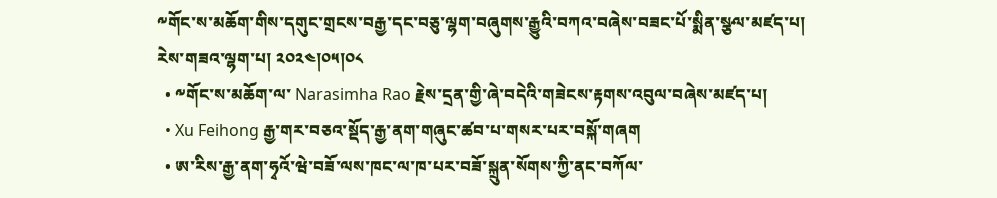༸གོང་ས་མཆོག་གིས་དགུང་གྲངས་བརྒྱ་དང་བཅུ་ལྷག་བཞུགས་རྒྱུའི་བཀའ་བཞེས་བཟང་པོ་སྨིན་སྩལ་མཛད་པ།
རེས་གཟའ་ལྷག་པ། ༢༠༢༤།༠༥།༠༨
  • ༸གོང་ས་མཆོག་ལ་ Narasimha Rao རྗེས་དྲན་གྱི་ཞེ་བདེའི་གཟེངས་རྟགས་འབུལ་བཞེས་མཛད་པ།
  • Xu Feihong རྒྱ་གར་བཅའ་སྡོད་རྒྱ་ནག་གཞུང་ཚབ་པ་གསར་པར་བསྐོ་གཞག
  • ཨ་རིས་རྒྱ་ནག་ཧྭའོ་ཝེ་བཟོ་ལས་ཁང་ལ་ཁ་པར་བཟོ་སྐྲུན་སོགས་ཀྱི་ནང་བཀོལ་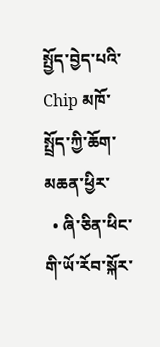སྤྱོད་བྱེད་པའི་ Chip མཁོ་སྤྲོད་ཀྱི་ཆོག་མཆན་ཕྱིར་
  • ཞི་ཅིན་ཕིང་གི་ཡོ་རོབ་སྐོར་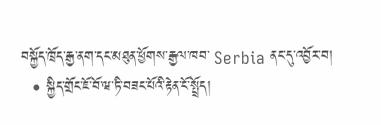བསྐྱོད་ཁྲོད་རྒྱ་ནག་དང་མཐུན་ཕྱོགས་རྒྱལ་ཁབ་ Serbia ནང་དུ་འབྱོར་བ།
  • སྐྱིད་གྲོང་ཇོ་བོ་ཝ་ཏི་བཟང་པོའི་རྟེན་ངོ་སྤྲོད།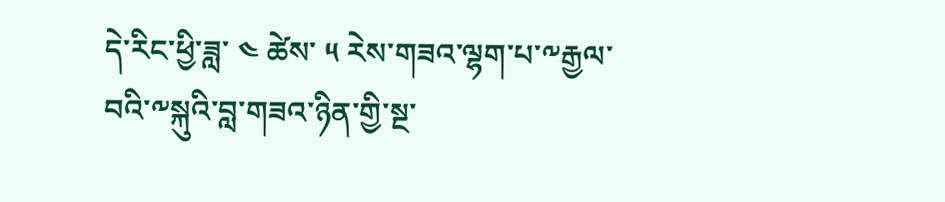དེ་རིང་ཕྱི་ཟླ་ ༤ ཚེས་ ༥ རེས་གཟའ་ལྷག་པ་༸རྒྱལ་བའི་༸སྐུའི་བླ་གཟའ་ཉིན་གྱི་སྔ་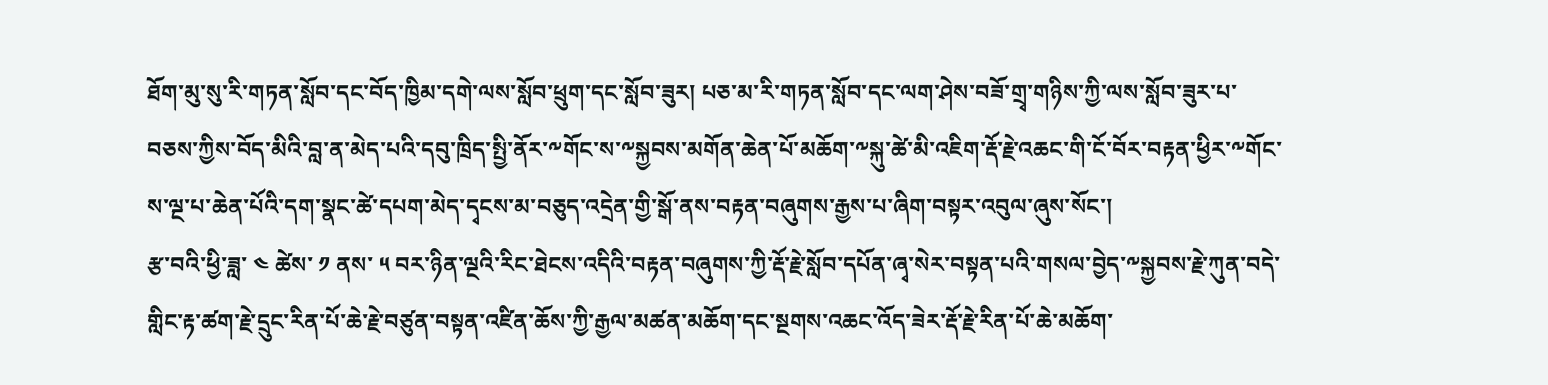ཐོག་མུ་སུ་རི་གཏན་སློབ་དང་བོད་ཁྱིམ་དགེ་ལས་སློབ་ཕྲུག་དང་སློབ་ཟུར། པཅ་མ་རི་གཏན་སློབ་དང་ལག་ཤེས་བཟོ་གྲྭ་གཉིས་ཀྱི་ལས་སློབ་ཟུར་པ་བཅས་ཀྱིས་བོད་མིའི་བླ་ན་མེད་པའི་དབུ་ཁྲིད་སྤྱི་ནོར་༸གོང་ས་༸སྐྱབས་མགོན་ཆེན་པོ་མཆོག་༸སྐུ་ཚེ་མི་འཇིག་རྡོ་རྗེ་འཆང་གི་ངོ་བོར་བརྟན་ཕྱིར་༸གོང་ས་ལྔ་པ་ཆེན་པོའི་དག་སྣང་ཚེ་དཔག་མེད་དྭངས་མ་བཅུད་འདྲེན་གྱི་སྒོ་ནས་བརྟན་བཞུགས་རྒྱས་པ་ཞིག་བསྟར་འབུལ་ཞུས་སོང་།
རྩ་བའི་ཕྱི་ཟླ་ ༤ ཚེས་ ༡ ནས་ ༥ བར་ཉིན་ལྔའི་རིང་ཐེངས་འདིའི་བརྟན་བཞུགས་ཀྱི་རྡོ་རྗེ་སློབ་དཔོན་ཞྭ་སེར་བསྟན་པའི་གསལ་བྱེད་༸སྐྱབས་རྗེ་ཀུན་བདེ་གླིང་རྟ་ཚག་རྗེ་དྲུང་རིན་པོ་ཆེ་རྗེ་བཙུན་བསྟན་འཛིན་ཆོས་ཀྱི་རྒྱལ་མཚན་མཆོག་དང་སྔགས་འཆང་འོད་ཟེར་རྡོ་རྗེ་རིན་པོ་ཆེ་མཆོག་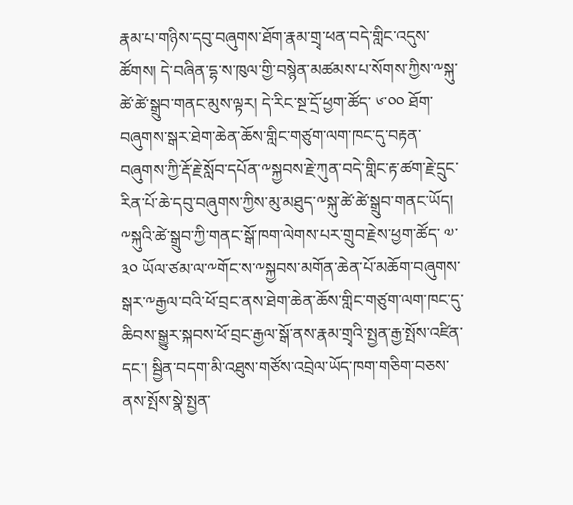རྣམ་པ་གཉིས་དབུ་བཞུགས་ཐོག་རྣམ་གྲྭ་ཕན་བདེ་གླིང་འདུས་ཚོགས། དེ་བཞིན་དྷ་ས་ཁུལ་གྱི་བསྙེན་མཚམས་པ་སོགས་ཀྱིས་༸སྐུ་ཚེ་ཚེ་སྒྲུབ་གནང་མུས་ལྟར། དེ་རིང་སྔ་དྲོ་ཕྱག་ཚོད་ ༦་༠༠ ཐོག་བཞུགས་སྒར་ཐེག་ཆེན་ཆོས་གླིང་གཙུག་ལག་ཁང་དུ་བརྟན་བཞུགས་ཀྱི་རྡོ་རྗེ་སློབ་དཔོན་༸སྐྱབས་རྗེ་ཀུན་བདེ་གླིང་རྟ་ཚག་རྗེ་དྲུང་རིན་པོ་ཆེ་དབུ་བཞུགས་ཀྱིས་མུ་མཐུད་༸སྐུ་ཚེ་ཚེ་སྒྲུབ་གནང་ཡོད།
༸སྐུའི་ཚེ་སྒྲུབ་ཀྱི་གནང་སྒོ་ཁག་ལེགས་པར་གྲུབ་རྗེས་ཕྱག་ཚོད་ ༧་༣༠ ཡོལ་ཙམ་ལ་༸གོང་ས་༸སྐྱབས་མགོན་ཆེན་པོ་མཆོག་བཞུགས་སྒར་༸རྒྱལ་བའི་ཕོ་བྲང་ནས་ཐེག་ཆེན་ཆོས་གླིང་གཙུག་ལག་ཁང་དུ་ཆིབས་སྒྱུར་སྐབས་ཕོ་བྲང་རྒྱལ་སྒོ་ནས་རྣམ་གྲྭའི་སྤྱན་རྒྱ་སྤོས་འཛིན་དང་། སྦྱིན་བདག་མི་འཐུས་གཙོས་འབྲེལ་ཡོད་ཁག་གཅིག་བཅས་ནས་སྤོས་སྣེ་སྤྱན་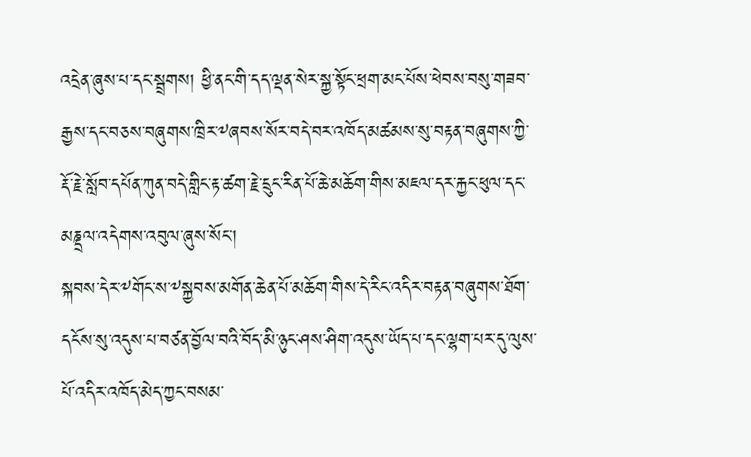འདྲེན་ཞུས་པ་དང་སྦྲགས། ཕྱི་ནང་གི་དད་ལྡན་སེར་སྐྱ་སྟོང་ཕྲག་མང་པོས་ཕེབས་བསུ་གཟབ་རྒྱས་དང་བཅས་བཞུགས་ཁྲིར་༸ཞབས་སོར་བདེ་བར་འཁོད་མཚམས་སུ་བརྟན་བཞུགས་ཀྱི་རྡོ་རྗེ་སློབ་དཔོན་ཀུན་བདེ་གླིང་རྟ་ཚག་རྗེ་དྲུང་རིན་པོ་ཆེ་མཆོག་གིས་མཇལ་དར་རྐྱང་ཕུལ་དང་མཎྡྲལ་འདེགས་འབུལ་ཞུས་སོང་།
སྐབས་དེར་༸གོང་ས་༸སྐྱབས་མགོན་ཆེན་པོ་མཆོག་གིས་དེ་རིང་འདིར་བརྟན་བཞུགས་ཐོག་དངོས་སུ་འདུས་པ་བཙན་བྱོལ་བའི་བོད་མི་ཉུང་ཤས་ཤིག་འདུས་ཡོད་པ་དང་ལྷག་པར་དུ་ལུས་པོ་འདིར་འཁོད་མེད་ཀྱང་བསམ་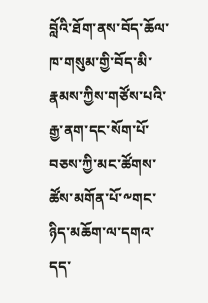བློའི་ཐོག་ནས་བོད་ཆོལ་ཁ་གསུམ་གྱི་བོད་མི་རྣམས་ཀྱིས་གཙོས་པའི་རྒྱ་ནག་དང་སོག་པོ་བཅས་ཀྱི་མང་ཚོགས་ཚོས་མགོན་པོ་༸གང་ཉིད་མཆོག་ལ་དགའ་དད་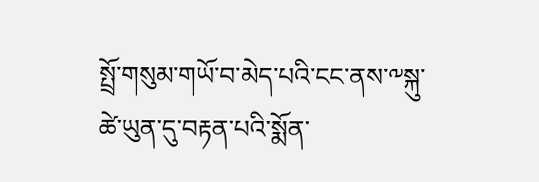སྤྲོ་གསུམ་གཡོ་བ་མེད་པའི་ངང་ནས་༸སྐུ་ཚེ་ཡུན་དུ་བརྟན་པའི་སྨོན་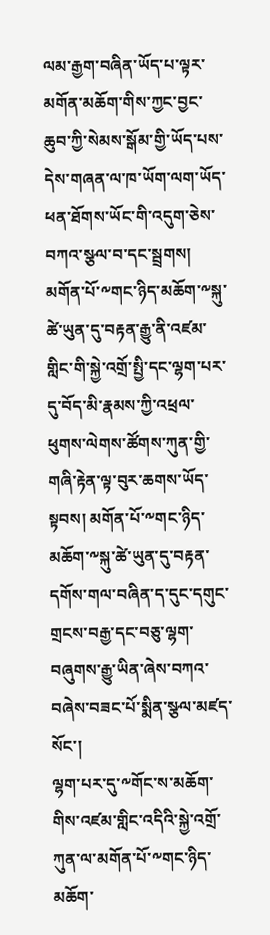ལམ་རྒྱག་བཞིན་ཡོད་པ་ལྟར་མགོན་མཆོག་གིས་ཀྱང་བྱང་ཆུབ་ཀྱི་སེམས་སྒོམ་གྱི་ཡོད་པས་དེས་གཞན་ལ་ཁ་ཡོག་ལག་ཡོད་ཕན་ཐོགས་ཡོང་གི་འདུག་ཅེས་བཀའ་སྩལ་བ་དང་སྦྲགས། མགོན་པོ་༸གང་ཉིད་མཆོག་༸སྐུ་ཚེ་ཡུན་དུ་བརྟན་རྒྱུ་ནི་འཛམ་གླིང་གི་སྐྱེ་འགྲོ་སྤྱི་དང་ལྷག་པར་དུ་བོད་མི་རྣམས་ཀྱི་འཕྲལ་ཕུགས་ལེགས་ཚོགས་ཀུན་གྱི་གཞི་རྟེན་ལྟ་བུར་ཆགས་ཡོད་སྟབས། མགོན་པོ་༸གང་ཉིད་མཆོག་༸སྐུ་ཚེ་ཡུན་དུ་བརྟན་དགོས་གལ་བཞིན་ད་དུང་དགུང་གྲངས་བརྒྱ་དང་བཅུ་ལྷག་བཞུགས་རྒྱུ་ཡིན་ཞེས་བཀའ་བཞེས་བཟང་པོ་སྨིན་སྩལ་མཛད་སོང་།
ལྷག་པར་དུ་༸གོང་ས་མཆོག་གིས་འཛམ་གླིང་འདིའི་སྐྱེ་འགྲོ་ཀུན་ལ་མགོན་པོ་༸གང་ཉིད་མཆོག་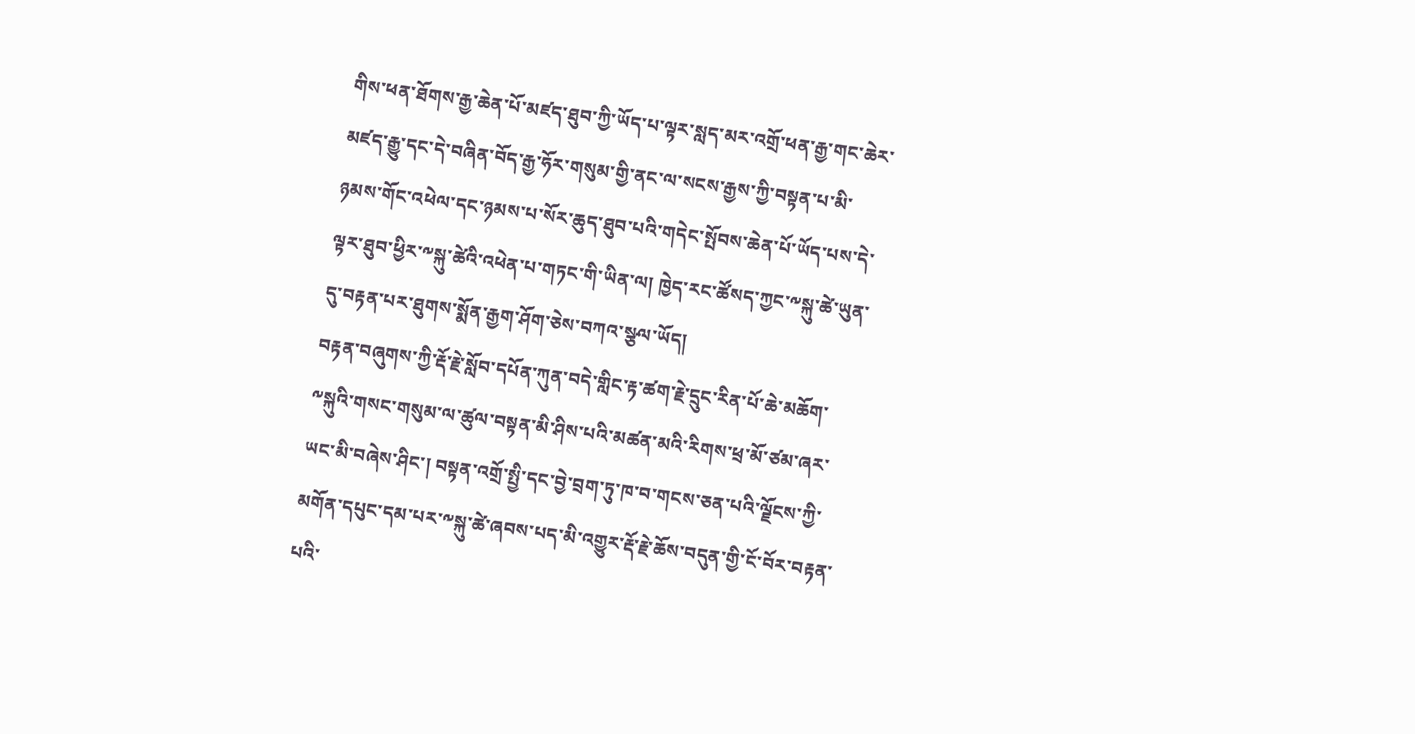གིས་ཕན་ཐོགས་རྒྱ་ཆེན་པོ་མཛད་ཐུབ་ཀྱི་ཡོད་པ་ལྟར་སླད་མར་འགྲོ་ཕན་རྒྱ་གང་ཆེར་མཛད་རྒྱུ་དང་དེ་བཞིན་བོད་རྒྱ་ཧོར་གསུམ་གྱི་ནང་ལ་སངས་རྒྱས་ཀྱི་བསྟན་པ་མི་ཉམས་གོང་འཕེལ་དང་ཉམས་པ་སོར་ཆུད་ཐུབ་པའི་གདེང་སྤོབས་ཆེན་པོ་ཡོད་པས་དེ་ལྟར་ཐུབ་ཕྱིར་༸སྐུ་ཚེའི་འཕེན་པ་གཏང་གི་ཡིན་ལ། ཁྱེད་རང་ཚོསད་ཀྱང་༸སྐུ་ཚེ་ཡུན་དུ་བརྟན་པར་ཐུགས་སྨོན་རྒྱག་ཤོག་ཅེས་བཀའ་སྩལ་ཡོད།
བརྟན་བཞུགས་ཀྱི་རྡོ་རྗེ་སློབ་དཔོན་ཀུན་བདེ་གླིང་རྟ་ཚག་རྗེ་དྲུང་རིན་པོ་ཆེ་མཆོག་༸སྐུའི་གསང་གསུམ་ལ་ཚུལ་བསྟན་མི་ཤིས་པའི་མཚན་མའི་རིགས་ཕྲ་མོ་ཙམ་ཞར་ཡང་མི་བཞེས་ཤིང་། བསྟན་འགྲོ་སྤྱི་དང་བྱེ་བྲག་ཏུ་ཁ་བ་གངས་ཅན་པའི་ལྗོངས་ཀྱི་མགོན་དཔུང་དམ་པར་༸སྐུ་ཚེ་ཞབས་པད་མི་འགྱུར་རྡོ་རྗེ་ཆོས་བདུན་གྱི་ངོ་བོར་བརྟན་པའི་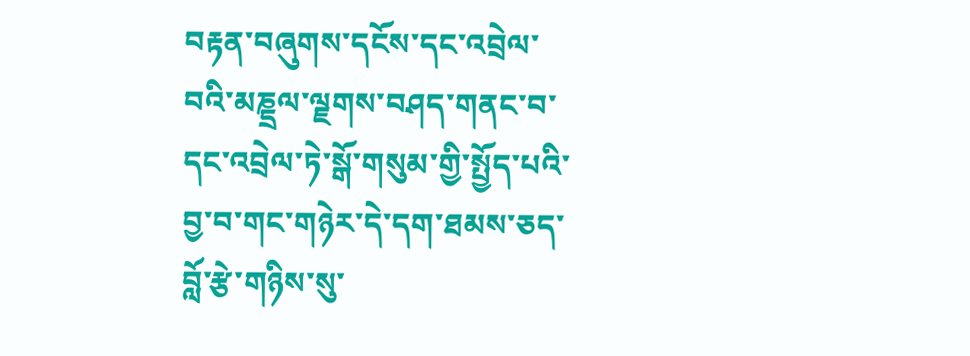བརྟན་བཞུགས་དངོས་དང་འབྲེལ་བའི་མཎྡྲལ་ལྗགས་བཤད་གནང་བ་དང་འབྲེལ་ཏེ་སྒོ་གསུམ་གྱི་སྤྱོད་པའི་བྱ་བ་གང་གཉེར་དེ་དག་ཐམས་ཅད་ བློ་རྩེ་གཉིས་སུ་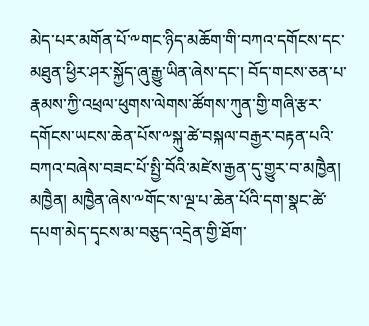མེད་པར་མགོན་པོ་༸གང་ཉིད་མཆོག་གི་བཀའ་དགོངས་དང་མཐུན་ཕྱིར་ཤར་སྐྱོད་ཞུ་རྒྱུ་ཡིན་ཞེས་དང་། བོད་གངས་ཅན་པ་རྣམས་ཀྱི་འཕྲལ་ཕུགས་ལེགས་ཚོགས་ཀུན་གྱི་གཞི་རྩར་དགོངས་ཡངས་ཆེན་པོས་༸སྐུ་ཚེ་བསྐལ་བརྒྱར་བརྟན་པའི་བཀའ་བཞེས་བཟང་པོ་སྤྱི་བོའི་མཛེས་རྒྱན་དུ་གྱུར་བ་མཁྱཻན། མཁྱཻན། མཁྱཻན་ཞེས་༸གོང་ས་ལྔ་པ་ཆེན་པོའི་དག་སྣང་ཚེ་དཔག་མེད་དྭངས་མ་བཅུད་འདྲེན་གྱི་ཐོག་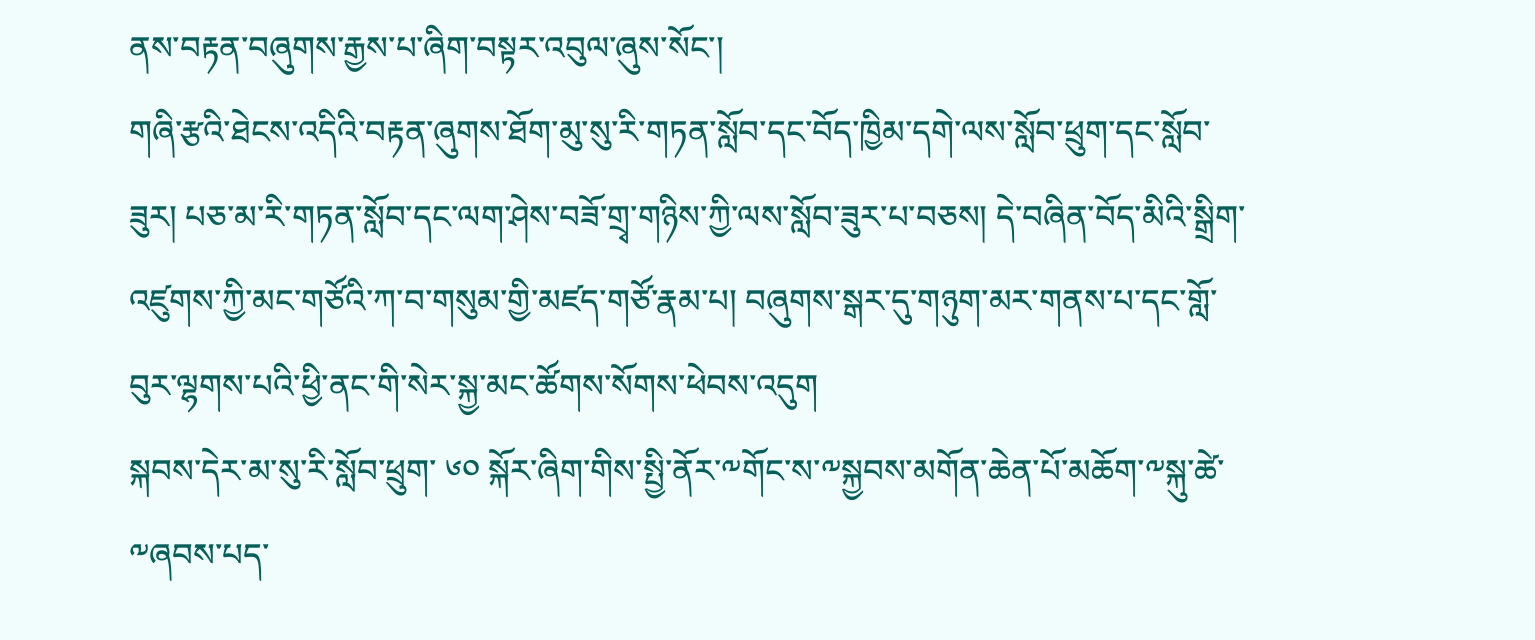ནས་བརྟན་བཞུགས་རྒྱས་པ་ཞིག་བསྟར་འབུལ་ཞུས་སོང་།
གཞི་རྩའི་ཐེངས་འདིའི་བརྟན་ཞུགས་ཐོག་མུ་སུ་རི་གཏན་སློབ་དང་བོད་ཁྱིམ་དགེ་ལས་སློབ་ཕྲུག་དང་སློབ་ཟུར། པཅ་མ་རི་གཏན་སློབ་དང་ལག་ཤེས་བཟོ་གྲྭ་གཉིས་ཀྱི་ལས་སློབ་ཟུར་པ་བཅས། དེ་བཞིན་བོད་མིའི་སྒྲིག་འཛུགས་ཀྱི་མང་གཙོའི་ཀ་བ་གསུམ་གྱི་མཛད་གཙོ་རྣམ་པ། བཞུགས་སྒར་དུ་གཉུག་མར་གནས་པ་དང་གློ་བུར་ལྷགས་པའི་ཕྱི་ནང་གི་སེར་སྐྱ་མང་ཚོགས་སོགས་ཕེབས་འདུག
སྐབས་དེར་མ་སུ་རི་སློབ་ཕྲུག་ ༦༠ སྐོར་ཞིག་གིས་སྤྱི་ནོར་༸གོང་ས་༸སྐྱབས་མགོན་ཆེན་པོ་མཆོག་༸སྐུ་ཚེ་༸ཞབས་པད་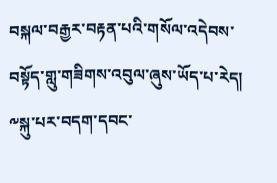བསྐལ་བརྒྱར་བརྟན་པའི་གསོལ་འདེབས་བསྟོད་གླུ་གཟིགས་འབུལ་ཞུས་ཡོད་པ་རེད། ༸སྐུ་པར་བདག་དབང་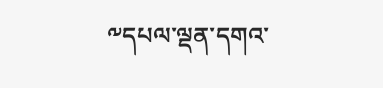༸དཔལ་ལྡན་དགའ་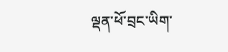ལྡན་ཕོ་བྲང་ཡིག་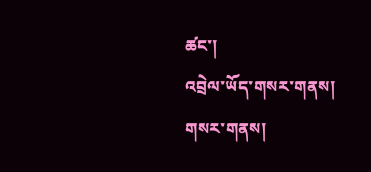ཚང་།
འབྲེལ་ཡོད་གསར་གནས།
གསར་གནས།